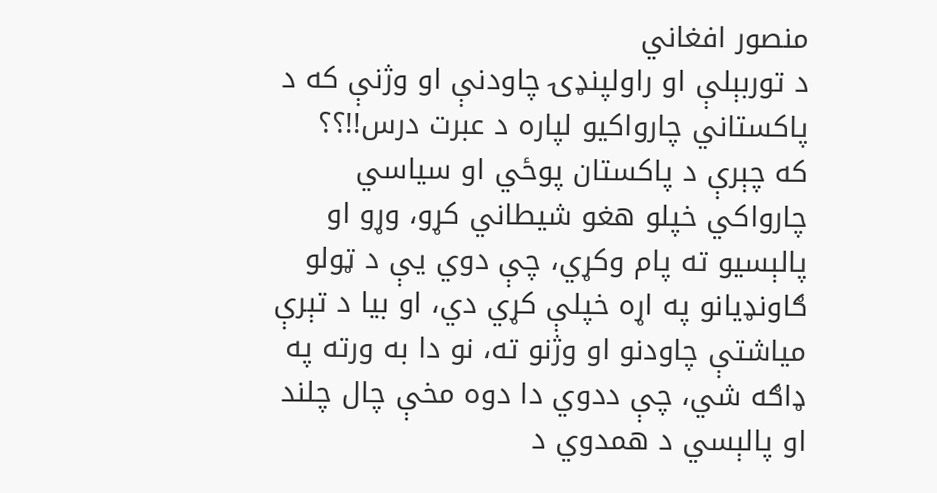منصور افغاني
د توربېلې او راولپنډۍ چاودنې او وژنې كه د پاكستاني چارواكيو لپاره د عبرت درس!!؟؟
كه چېرې د پاكستان پوځي او سياسي چارواكي خپلو هغو شيطاني كړو، وړو او پالېسيو ته پام وكړي، چې دوي يې د ټولو ګاونډيانو په اړه خپلې كړي دي، او بيا د تېرې مياشتې چاودنو او وژنو ته، نو دا به ورته په ډاګه شي، چې ددوي دا دوه مخې چال چلند او پالېسي د همدوي د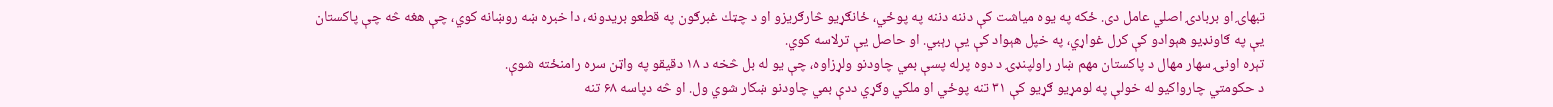تبهاۍ او بربادۍ اصلي عامل دى. ځكه په يوه مياشت كې دننه دننه په پوځي، ځانګړيو څارګريزو او د چټك غبرګون په قطعو بريدونه، دا خبره ښه روښانه كوي، چې هغه څه چې پاكستان يې په ګاونډيو هېوادو كې كرل غواړي، په خپل هېواد كې يې رېبي. او حاصل يې ترلاسه كوي.
تېره اونۍ سهار مهال د پاكستان مهم ښار راولپنډۍ د دوه پرله پسې بمي چاودنو ولړزاوه، چې يو له بل څخه د ۱۸ دقيقو په واټن سره رامنځته شوې.
د حكومتي چارواكيو له خولې په لومړيو ګړيو كې ۳۱ تنه پوځي او ملكي وګړي ددې بمي چاودنو ښكار شوي ول. او څه دپاسه ۶۸ تنه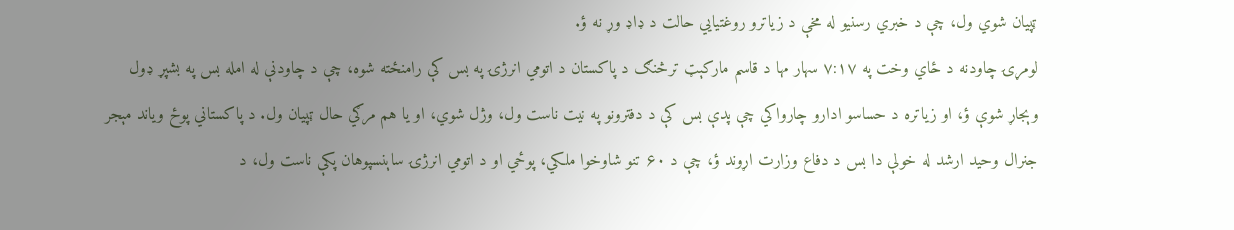ټپيان شوي ول، چې د خبري رسنيو له مخې د زياترو روغتيايي حالت د ډاډ وړ نه ؤ.
لومړۍ چاودنه د ځاي وخت په ۷:۱۷ سهار مها د قاسم ماركېټ ترڅنګ د پاكستان د اتومي انرژۍ په بس كې رامنځته شوه، چې د چاودنې له امله بس په بشپړ ډول وېجاړ شوې ؤ، او زياتره د حساسو ادارو چارواكي چې پدې بس كې د دفترونو په نيت ناست ول، وژل شوي، او يا هم مرګي حال ټپيان ول. د پاكستاني پوځ وياند مېجر جنرال وحيد ارشد له خولې دا بس د دفاع وزارت اړوند ؤ، چې د ۶۰ تنو شاوخوا ملكي، پوځي او د اتومي انرژۍ ساېنسپوهان پكې ناست ول، د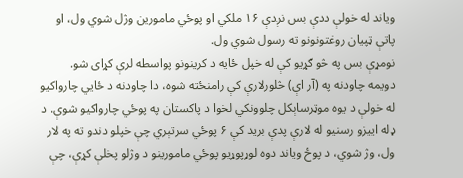وياند له خولې ددې بس نږدې ۱۶ ملكي او پوځي مامورين وژل شوي ول، او پاتې ټپيان روغتونونو ته رسول شوي ول.
نومړې بس په څو ګړيو كې له خپل ځايه د كرينونو پواسطه لرې كړاى شو.
دويمه چاودنه په (آر اې) څلورلارې كې رامنځته شوه، دا چاودنه د ځايي چارواكيو له خولې د يوه موټرساېكل چلوونكي لخوا د پاكستان په پوځي چارواكيو شوې. د ډله اييزو رسنيو له لارې پدې بريد كې ۶ پوځي سرتېري چې خپلو دندو ته په لار ول، وژ شوي، د پوځ وياند دوه لوړپوړيو پوځي مامورينو د وژلو پخلې كړې، چې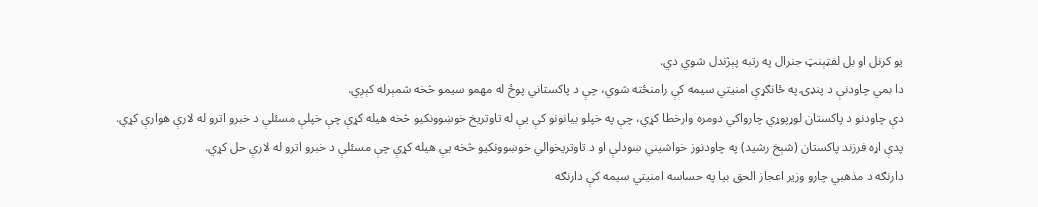يو كرنل او بل لفټېنټ جنرال په رتبه پېژندل شوي دي.
دا بمي چاودنې د پنډۍ په ځانګړې امنيتي سيمه كې رامنځته شوي، چې د پاكستاني پوځ له مهمو سيمو څخه شمېرله كېږي.
دې چاودنو د پاكستان لوړپوړي چارواكي دومره وارخطا كړي، چې په خپلو بيانونو كې يې له تاوتريخ خوښوونكيو څخه هيله كړې چې خپلې مسئلې د خبرو اترو له لارې هوارې كړي. پدې اړه فرزند پاكستان (شېخ رشيد) په چاودنوز خواشيني ښودلې او د تاوتريخوالي خوښوونكيو څخه يې هيله كړې چې مسئلې د خبرو اترو له لارې حل كړي.
دارنګه د مذهبي چارو وزير اعجاز الحق بيا په حساسه امنيتي سيمه كې دارنګه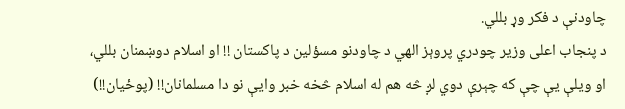چاودنې د فكر وړ بللي.
د پنجاب اعلى وزير چودري پروېز الهي د چاودنو مسؤلين د پاكستان !! او اسلام دوښمنان بللي، او ويلې يې چې كه چېرې دوي لږ څه هم له اسلام څخه خبر وايې نو دا مسلمانان!! (پوځيان!!)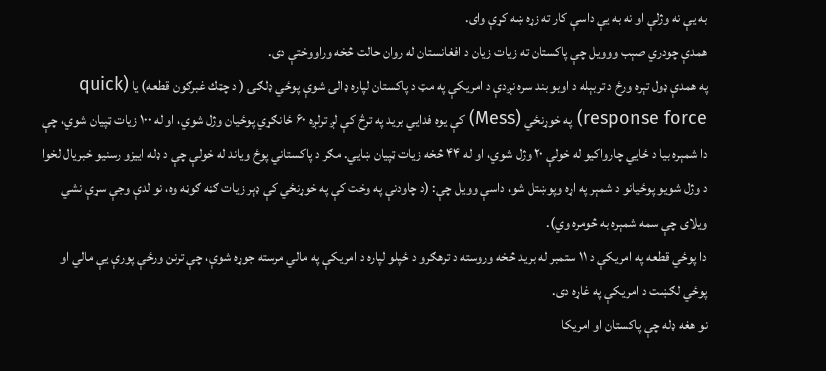به يې نه وژلې او نه به يې داسې كار ته زړه ښه كړې واى.
همدې چودري صېب ووويل چې پاكستان ته زيات زيان د افغانستان له روان حالت څخه وراووختې دى.
په همدې ډول تېره ورځ د تربېله د اوبو بند سره نږدې د امريكې په مټ د پاكستان لپاره ډالۍ شوې پوځي ډلګۍ ( د چټك غبرګون قطعه) يا (quick response force) په خوړنځي (Mess) كې يوه فدايي بريد په ترڅ كې لږ ترلږه ۶۰ ځانګړي پوځيان وژل شوي، او له ۱۰۰ زيات ټپيان شوي، چې دا شمېره بيا د ځايي چارواكيو له خولې ۲۰ وژل شوي، او له ۴۴ څخه زيات ټپيان ښايي. مګر د پاكستاني پوځ وياند له خولې چې د ډله اييزو رسنيو خبريال لخوا د وژل شويو پوځيانو د شمېر په اړه وپوښتل شو، داسې وويل چې: (د چاودنې په وخت كې په خوړنځي كې ډېر زيات ګڼه ګوڼه وه، نو لدې وجې سړې نشي ويلاى چې سمه شمېره به څومره وي).
دا پوځي قطعه په امريكې د ۱۱ ستمبر له بريد څخه وروسته د ترهګرو د ځپلو لپاره د امريكې په مالي مرسته جوړه شوې، چې ترنن ورځې پورې يې مالي او پوځي لګښت د امريكې په غاړه دى.
نو هغه ډله چې پاكستان او امريكا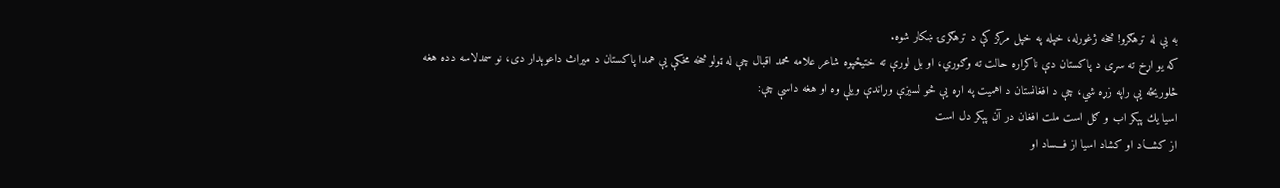به يې له ترهګرو! څخه ژغورله، خپله په خپل مركز كې د ترهګرۍ ښكار شوه.
كه يو اړخ ته سړى د پاكستان دې ناكراره حالت ته وګوري، او بل لورې ته ختيځپوه شاعر علامه محمد اقبال چې له ټولو څخه مخكې يې همدا پاكستان د ميراث داعوېدار دى، نو سمدلاسه دده هغه څلوريځه يې راپه زړه شي، چې د افغانستان د اهميت په اړه يې څو لسيزې وړاندې ويلې وه او هغه داسې چې:
اسيا يك پېكر اب و ګل است ملت افغان در آن پېكر دل است
از كشـــاد او كشاد اسيا از فـــساد او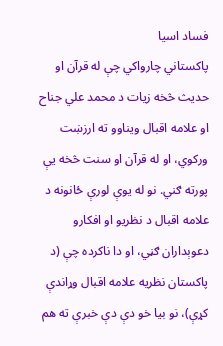فساد اسيا
پاكستاني چارواكي چې له قرآن او حديث څخه زيات د محمد علي جناح او علامه اقبال ويناوو ته ارزښت وركوي، او له قرآن او سنت څخه يې پورته ګني. نو له يوې لورې ځانونه د علامه اقبال د نظريو او افكارو دعوېداران ګڼي، او دا ناكرده چې (د پاكستان نظريه علامه اقبال وړاندې كړې)، نو بيا خو دې دې خبرې ته هم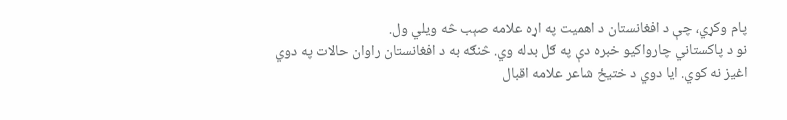پام وكړي، چې د افغانستان د اهميت په اړه علامه صېب څه ويلي ول.
نو د پاكستاني چارواكيو خبره دې په ګل بدله وي. څنګه به د افغانستان راوان حالات په دوي اغيز نه كوي. ايا دوي د ختيځ شاعر علامه اقبال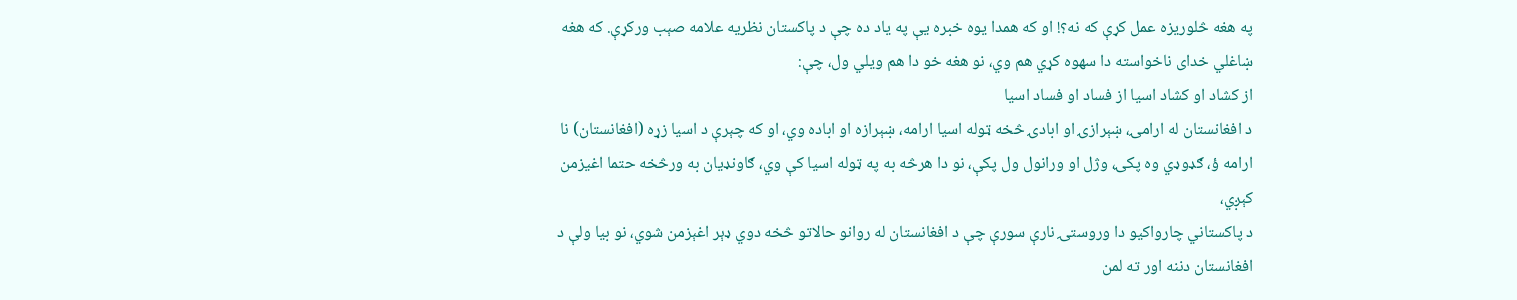په هغه څلوريزه عمل كړې كه نه؟! او كه همدا يوه خبره يې په ياد ده چې د پاكستان نظريه علامه صېب وركړې. كه هغه ښاغلي خداى ناخواسته دا سهوه كړي هم وي، نو هغه خو دا هم ويلي ول، چې:
از كشاد او كشاد اسيا از فساد او فساد اسيا
د افغانستان له ارامۍ، ښېرازۍ او ابادۍ څخه ټوله اسيا ارامه، ښېرازه او اباده وي، او كه چېرې د اسيا زړه (افغانستان) نا ارامه ؤ، ګډوډي وه پكۍ، وژل او ورانول ول پكې، نو دا هرڅه به په ټوله اسيا كې وي، ګاونډيان به ورڅخه حتما اغيزمن كېږي،
د پاكستاني چارواكيو دا وروستۍ نارې سورې چې د افغانستان له روانو حالاتو څخه دوي ډېر اغېزمن شوي، نو بيا ولې د افغانستان دننه اور ته لمن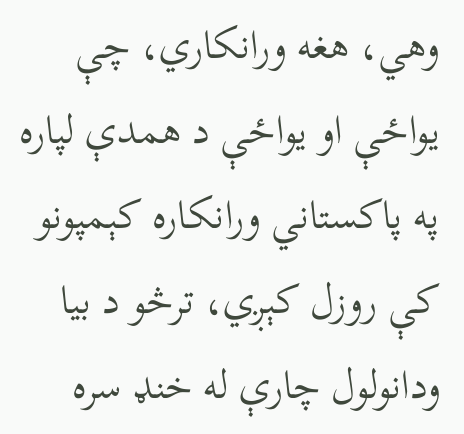وهي، هغه ورانكاري، چې يواځې او يواځې د همدې لپاره په پاكستاني ورانكاره كېمپونو كې روزل كېږي، ترڅو د بيا ودانولول چارې له خنډ سره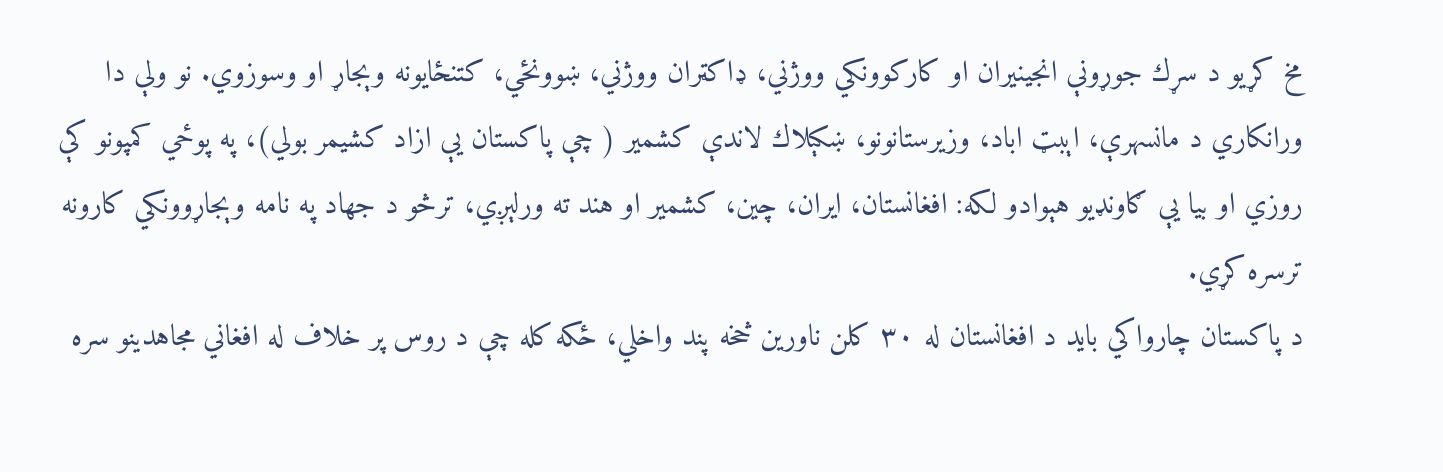مخ كړيو د سړك جوړونې انجينيران او كاركوونكي ووژني، ډاكټران ووژني، ښوونځي، كتنځايونه وېجاړ او وسوزوي. نو ولې دا ورانكاري د مانسهرې، اېبټ اباد، وزيرستانونو، ښكېلاك لاندې كشمير ( چې پاكستان يې ازاد كشيمر بولي)، په پوځي كمپونو كې روزي او بيا يې ګاونډيو هېوادو لكه: افغانستان، ايران، چين، كشمير او هند ته ورلېږي، ترڅو د جهاد په نامه وېجاړوونكي كارونه ترسره كړي.
د پاكستان چارواكي بايد د افغانستان له ۳۰ كلن ناورين څخه پند واخلي، ځكه كله چې د روس پر خلاف له افغاني مجاهدينو سره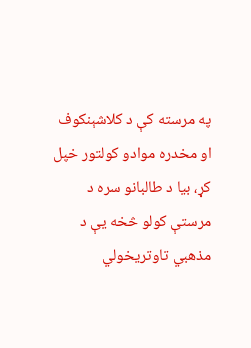په مرسته كې د كلاشېنكوف او مخدره موادو كولتور خپل كړ، بيا د طالبانو سره د مرستې كولو څخه يې د مذهبي تاوتريخولي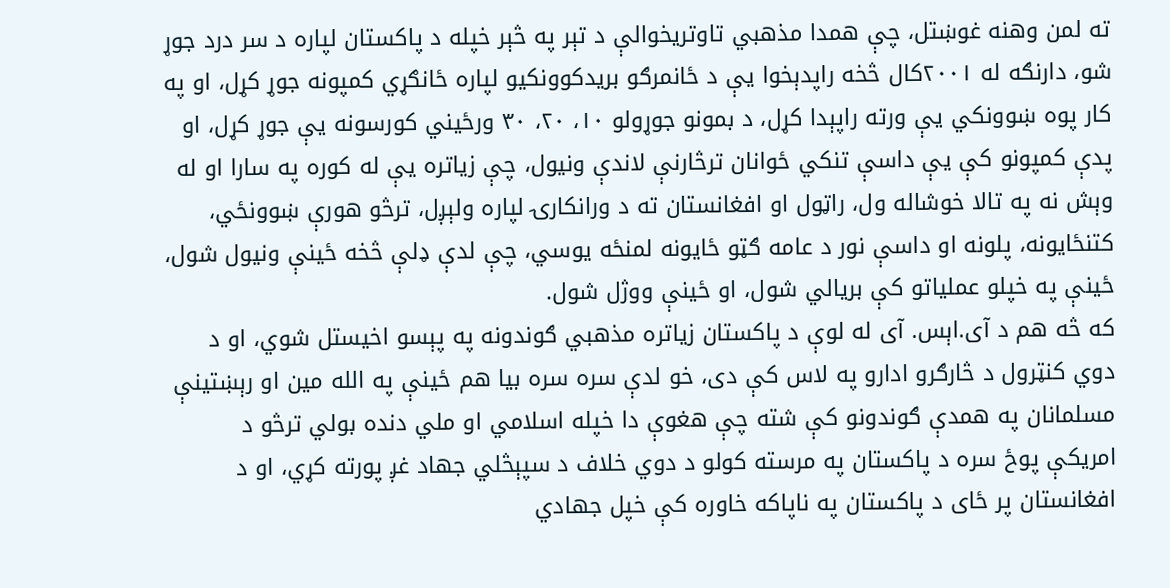ته لمن وهنه غوښتل، چې همدا مذهبي تاوتريخوالې د تېر په څېر خپله د پاكستان لپاره د سر درد جوړ شو، دارنګه له ۲۰۰۱كال څخه راپدېخوا يې د ځانمرګو بريدكوونكيو لپاره ځانګړي كمپونه جوړ كړل، او په كار پوه ښوونكي يې ورته راپېدا كړل، د بمونو جوړولو ۱۰، ۲۰، ۳۰ ورځيني كورسونه يې جوړ كړل، او پدې كمپونو كې يې داسې تنكي ځوانان ترڅارنې لاندې ونيول، چې زياتره يې له كوره په سارا او له وېش نه په تالا خوشاله ول، راټول او افغانستان ته د ورانكارۍ لپاره ولېږل، ترڅو هورې ښوونځي، كتنځايونه، پلونه او داسې نور د عامه ګټو ځايونه لمنځه يوسي، چې لدې ډلې څخه ځينې ونيول شول، ځينې په خپلو عملياتو كې بريالي شول، او ځينې ووژل شول.
كه څه هم د آى.اېس. آى له لوې د پاكستان زياتره مذهبي ګوندونه په پېسو اخيستل شوي، او د دوي كنټرول د څارګرو ادارو په لاس كې دى، خو لدې سره سره بيا هم ځينې په الله مين او رېښتينې مسلمانان په همدې ګوندونو كې شته چې هغوې دا خپله اسلامي او ملي دنده بولي ترڅو د امريكې پوځ سره د پاكستان په مرسته كولو د دوي خلاف د سپېڅلي جهاد غږ پورته كړي، او د افغانستان پر ځاى د پاكستان په ناپاكه خاوره كې خپل جهادي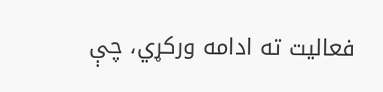فعاليت ته ادامه وركړي، چې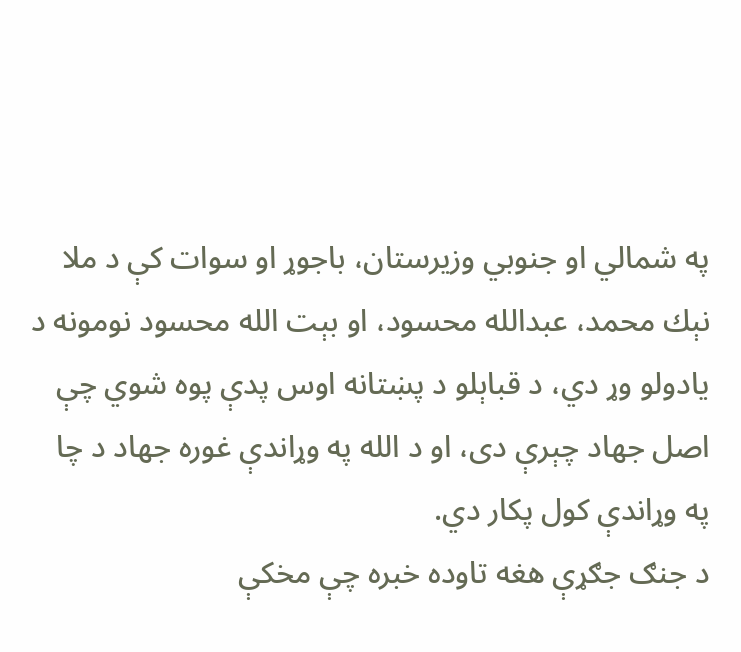په شمالي او جنوبي وزيرستان، باجوړ او سوات كې د ملا نېك محمد، عبدالله محسود، او بېت الله محسود نومونه د يادولو وړ دي، د قباېلو د پښتانه اوس پدې پوه شوي چې اصل جهاد چېرې دى، او د الله په وړاندې غوره جهاد د چا په وړاندې كول پكار دي.
د جنګ جګړې هغه تاوده خبره چې مخكې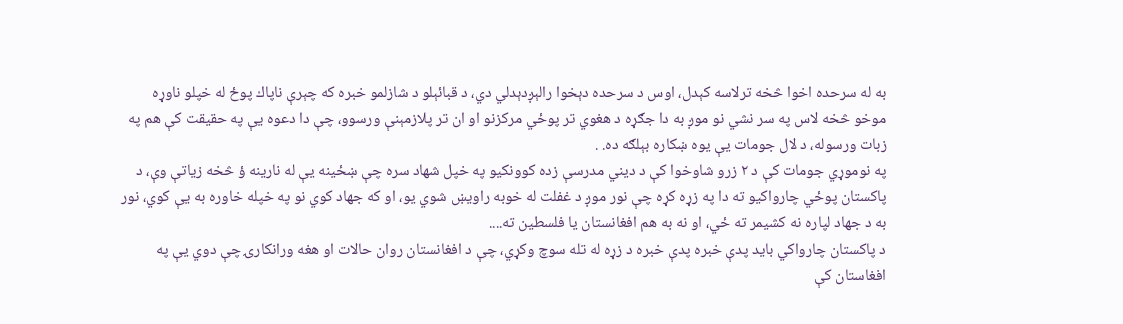به له سرحده اخوا څخه ترلاسه كېدل، اوس د سرحده دېخوا رالېږدېدلي دي، د قبائېلو د شازلمو خبره كه چېرې ناپاك پوځ له خپلو ناوړه موخو څخه لاس په سر نشي نو موږ به دا جګړه د هغوي تر پوځي مركزنو او ان تر پلازمېنې ورسوو، چې دا دعوه يې په حقيقت كې هم په زبات ورسوله، د لال جومات يې يوه ښكاره بېلګه ده. .
په نوموړي جومات كې د ۲ زرو شاوخوا كې د ديني مدرسې زده كوونكيو په خپل شهاد سره چې ښځينه يې له نارينه ؤ څخه زياتې وې، د پاكستان پوځي چارواكيو ته دا په زړه كړه چې نور موږ د غفلت له خوبه راويښ شوي يو، او كه جهاد كوي نو په خپله خاوره به يې كوي، نور به د جهاد لپاره نه كشيمر ته ځي، او نه به هم افغانستان يا فلسطين ته....
د پاكستان چارواكي بايد پدې خبره پدې خبره د زړه له تله سوچ وكړي، چې د افغانستان روان حالات او هغه ورانكارۍ چې دوي يې په افغاستان كې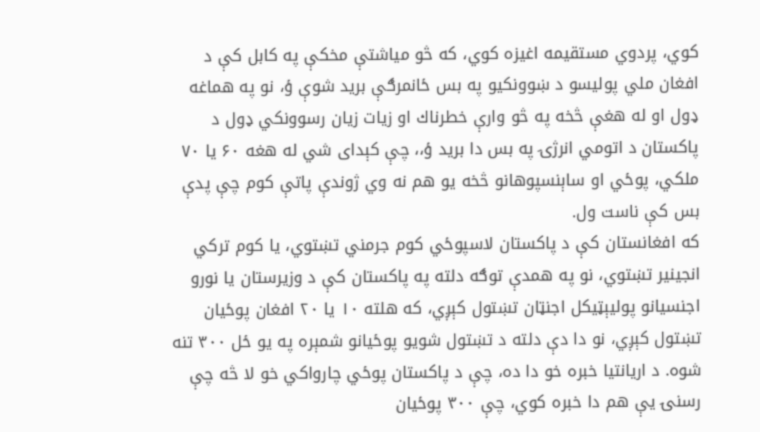كوي، پردوي مستقيمه اغيزه كوي، كه څو مياشتې مخكې په كابل كې د افغان ملي پوليسو د ښوونكيو په بس ځانمرګې بريد شوې ؤ، نو په هماغه ډول او له هغې څخه په څو وارې خطرناك او زيات زيان رسوونكي ډول د پاكستان د اتومي انرژۍ په بس دا بريد ؤ،، چې كېداى شي له هغه ۶۰ يا ۷۰ ملكي، پوځي او ساېنسپوهانو څخه يو هم نه وي ژوندې پاتې كوم چې پدې بس كې ناست ول.
كه افغانستان كې د پاكستان لاسپوځي كوم جرمني تښتوي، يا كوم تركي انجينير تښتوي، نو په همدې توګه دلته په پاكستان كې د وزيرستان يا نورو اجنسيانو پوليېټيكل اجنټان تښتول كېږي، كه هلته ۱۰ يا ۲۰ افغان پوځيان تښتول كېږي، نو دا دې دلته د تښتول شويو پوځيانو شمېره په يو ځل ۳۰۰ تنه شوه. د اريانتيا خبره خو دا ده، چې د پاكستان پوځي چارواكي خو لا څه چې رسنۍ يې هم دا خبره كوي، چې ۳۰۰ پوځيان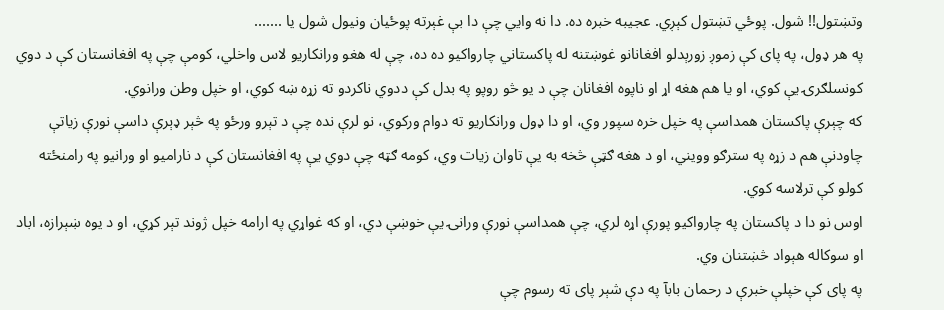وتښتول!! شول. پوځي تښتول كېږي. عجيبه خبره ده. دا نه وايي چې دا بې غېرته پوځيان ونيول شول يا .......
په هر ډول، په پاى كې زموږ زورېدلو افغانانو غوښتنه له پاكستاني چارواكيو ده ده، چې له هغو ورانكاريو لاس واخلي، كومې چې په افغانستان كې د دوي كونسلګرۍ يې كوي، او يا هم هغه اړ او ناپوه افغانان چې د يو څو روپو په بدل كې ددوي ناكردو ته زړه ښه كوي، او خپل وطن ورانوي.
كه چېرې پاكستان همداسې په خپل خره سپور وي، او دا ډول ورانكاريو ته دوام وركوي، نو لرې نده چې د تېرو ورځو په څېر ډېرې داسې نورې زياتې چاودنې هم د زړه په سترګو وويني، او د هغه ګټې څخه به يې تاوان زيات وي، كومه ګټه چې دوي يې په افغانستان كې د ناراميو او ورانيو په رامنځته كولو كې ترلاسه كوي.
اوس نو دا د پاكستان په چارواكيو پورې اړه لري، چې همداسې نورې ورانۍ يې خوښې دي، او كه غواړي په ارامه خپل ژوند تېر كړي، او د يوه ښېرازه، اباد او سوكاله هېواد څښتنان وي.
په پاى كې خپلې خبرې د رحمان بابآ په دې شېر پاى ته رسوم چې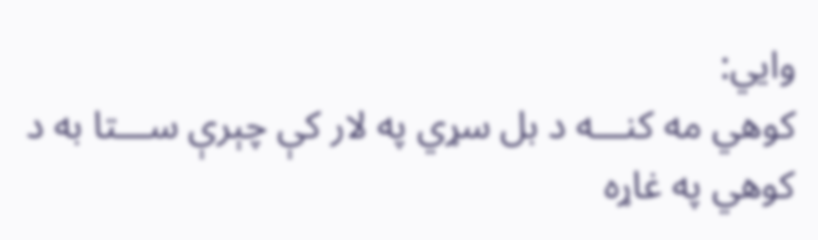وايي:
كوهي مه كنـــه د بل سړي په لار كې چېرې ســـتا به د كوهي په غاړه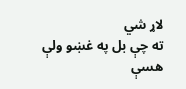لاړ شي
ته چې بل په غښو ولې هسې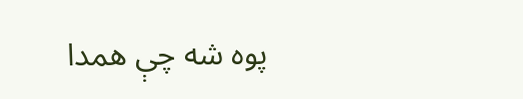پوه شه چې همدا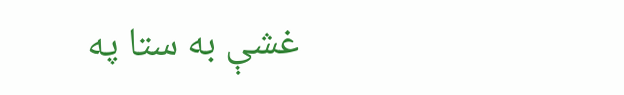غشې به ستا په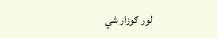لور ګوزار شي